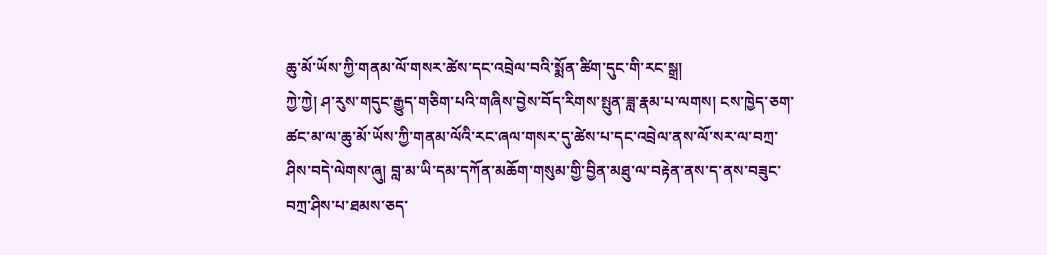ཆུ་མོ་ཡོས་ཀྱི་གནམ་ལོ་གསར་ཚེས་དང་འབྲེལ་བའི་སྨོན་ཚིག་དུང་གི་རང་སྒྲ།
ཀྱེ་ཀྱེ། ཤ་རུས་གདུང་རྒྱུད་གཅིག་པའི་གཞིས་བྱེས་བོད་རིགས་སྤུན་ཟླ་རྣམ་པ་ལགས། ངས་ཁྱེད་ཅག་ཚང་མ་ལ་ཆུ་མོ་ཡོས་ཀྱི་གནམ་ལོའི་རང་ཞལ་གསར་དུ་ཚེས་པ་དང་འབྲེལ་ནས་ལོ་སར་ལ་བཀྲ་ཤིས་བདེ་ལེགས་ཞུ། བླ་མ་ཡི་དམ་དཀོན་མཆོག་གསུམ་གྱི་བྱིན་མཐུ་ལ་བརྟེན་ནས་ད་ནས་བཟུང་བཀྲ་ཤིས་པ་ཐམས་ཅད་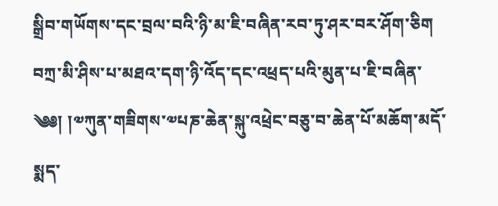སྒྲིབ་གཡོགས་དང་བྲལ་བའི་ཉི་མ་ཇི་བཞིན་རབ་ཏུ་ཤར་བར་ཤོག་ཅིག བཀྲ་མི་ཤིས་པ་མཐའ་དག་ཉི་འོད་དང་འཕྲད་པའི་མུན་པ་ཇི་བཞིན་
༄༅། །༧ཀུན་གཟིགས་༧པཎ་ཆེན་སྐུ་འཕྲེང་བཅུ་བ་ཆེན་པོ་མཆོག་མདོ་སྨད་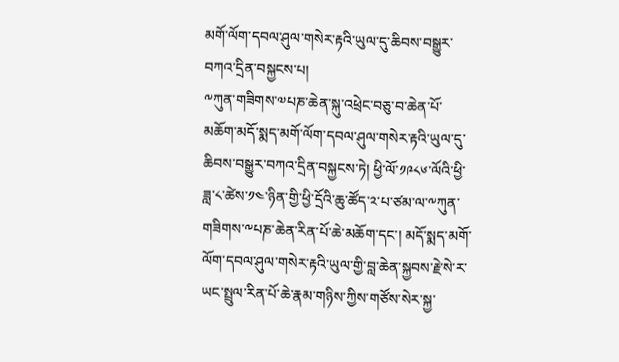མགོ་ལོག་དབལ་ཤུལ་གསེར་རྟའི་ཡུལ་དུ་ཆིབས་བསྒྱུར་བཀའ་དྲིན་བསྐྱངས་པ།
༸ཀུན་གཟིགས་༧པཎ་ཆེན་སྐུ་འཕྲེང་བཅུ་བ་ཆེན་པོ་མཆོག་མདོ་སྨད་མགོ་ལོག་དབལ་ཤུལ་གསེར་རྟའི་ཡུལ་དུ་ཆིབས་བསྒྱུར་བཀའ་དྲིན་བསྐྱངས་ཏེ། ཕྱི་ལོ་༡༩༨༦་ལོའི་ཕྱི་ཟླ་༨་ཚེས་༡༤་ཉིན་གྱི་ཕྱི་དྲོའི་ཆུ་ཚོད་༢་པ་ཙམ་ལ་༸ཀུན་གཟིགས་༸པཎ་ཆེན་རིན་པོ་ཆེ་མཆོག་དང་། མདོ་སྨད་མགོ་ལོག་དབལ་ཤུལ་གསེར་རྟའི་ཡུལ་གྱི་བླ་ཆེན་སྐྱབས་རྗེ་སེ་ར་ཡང་སྤྲུལ་རིན་པོ་ཆེ་རྣམ་གཉིས་ཀྱིས་གཙོས་སེར་སྐྱ་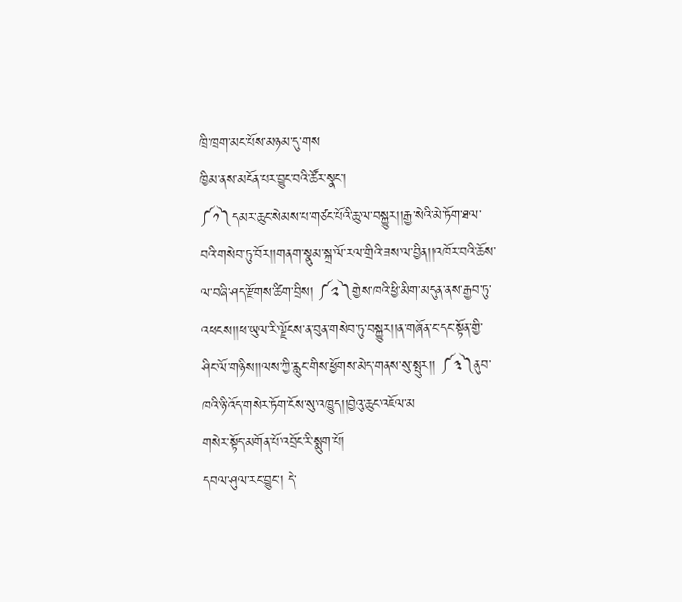ཁྲི་ཁྲག་མང་པོས་མཉམ་དུ་གས
ཁྱིམ་ནས་མངོན་པར་བྱུང་བའི་ཚོར་སྣང་།
༼༡༽དམར་ཆུང་སེམས་པ་གཙང་པོའི་ཆུ་ལ་བསྐྱུར།།རྒྱ་སེའི་མེ་ཏོག་ཐལ་བའི་གསེབ་ཏུ་བོར།།གནག་སྣུམ་སྐྲ་ལོ་རལ་གྲིའི་ཟས་ལ་བྱིན།།འཁོར་བའི་ཆོས་ལ་བཞི་ཤད་རྫོགས་ཚིག་བྲིས། ༼༢༽གྱེས་ཁའི་ཕྱི་མིག་མདུན་ནས་རྒྱབ་ཏུ་འཕངས།།ཕ་ཡུལ་རི་ལྗོངས་ན་བུན་གསེབ་ཏུ་བསྐྱུར།།ན་གཞོན་ང་དང་སྟོན་གྱི་ཤིང་ལོ་གཉིས།།ལས་ཀྱི་རླུང་གིས་ཕྱོགས་མེད་གནས་སུ་སྤུར།། ༼༣༽ནུབ་ཁའི་ཉི་འོད་གསེར་ཏོག་ངོས་སུ་འཁྱུད།།བྱེའུ་ཆུང་འཇོལ་མ
གསེར་སྟོད་མགོན་པོ་འབྲོང་རི་སྨུག་པོ།
དབལ་ཤུལ་རང་བྱུང་། དེ་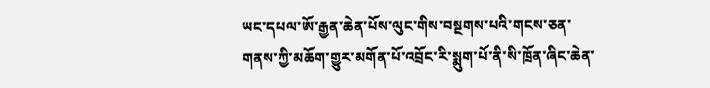ཡང་དཔལ་ཨོ་རྒྱན་ཆེན་པོས་ལུང་གིས་བསྔགས་པའི་གངས་ཅན་གནས་ཀྱི་མཆོག་གྱུར་མགོན་པོ་འབྲོང་རི་སྨུག་པོ་ནི་སི་ཁྲོན་ཞིང་ཆེན་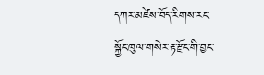དཀར་མཛེས་བོད་རིགས་རང་སྐྱོང་ཁུལ་གསེར་རྟ་རྫོང་གི་བྱང་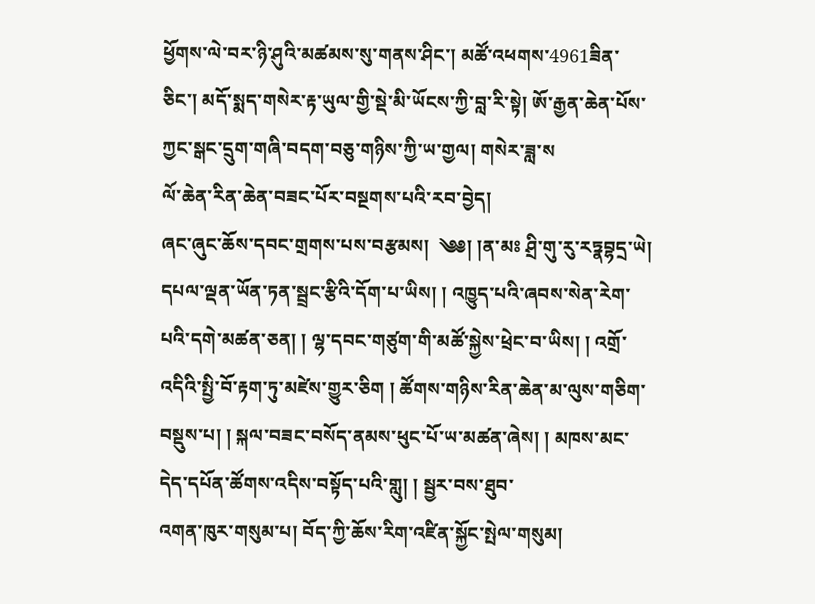ཕྱོགས་ལེ་བར་ཉི་ཤུའི་མཚམས་སུ་གནས་ཤིང་། མཚོ་འཕགས་4961ཟིན་ཅིང་། མདོ་སྨད་གསེར་རྟ་ཡུལ་གྱི་སྡེ་མི་ཡོངས་ཀྱི་བླ་རི་སྟེ། ཨོ་རྒྱན་ཆེན་པོས་ཀྱང་སྒང་དྲུག་གཞི་བདག་བཅུ་གཉིས་ཀྱི་ཡ་གྱལ། གསེར་ཟླ་ས
ལོ་ཆེན་རིན་ཆེན་བཟང་པོར་བསྔགས་པའི་རབ་བྱེད།
ཞང་ཞུང་ཆོས་དབང་གྲགས་པས་བརྩམས།  ༄༅། །ན་མཿ ཤྲི་གུ་རུ་རཏྣབྷདྲ་ཡེ། དཔལ་ལྡན་ཡོན་ཏན་སྦྲང་རྩིའི་དོག་པ་ཡིས། ། འཁྱུད་པའི་ཞབས་སེན་རེག་པའི་དགེ་མཚན་ཅན། ། ལྷ་དབང་གཙུག་གི་མཚོ་སྐྱེས་ཕྲེང་བ་ཡིས། ། འགྲོ་འདིའི་སྤྱི་བོ་རྟག་ཏུ་མཛེས་གྱུར་ཅིག ། ཚོགས་གཉིས་རིན་ཆེན་མ་ལུས་གཅིག་བསྡུས་པ། ། སྐལ་བཟང་བསོད་ནམས་ཕུང་པོ་ཡ་མཚན་ཞེས། ། མཁས་མང་དེད་དཔོན་ཚོགས་འདིས་བསྟོད་པའི་གླུ། ། སྦྱར་བས་ཐུབ་
འགན་ཁུར་གསུམ་པ། བོད་ཀྱི་ཆོས་རིག་འཛིན་སྐྱོང་སྤེལ་གསུམ།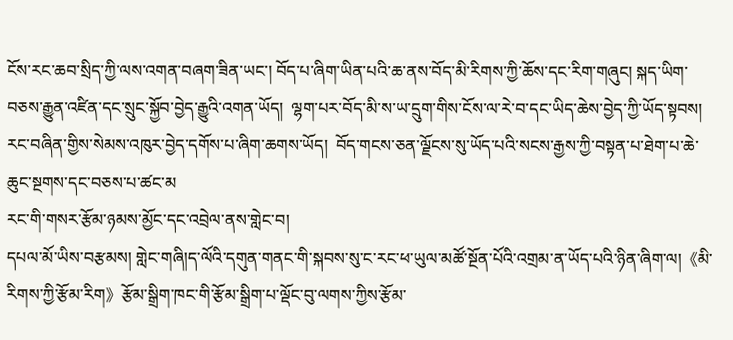ངོས་རང་ཆབ་སྲིད་ཀྱི་ལས་འགན་བཞག་ཟིན་ཡང་། བོད་པ་ཞིག་ཡིན་པའི་ཆ་ནས་བོད་མི་རིགས་ཀྱི་ཆོས་དང་རིག་གཞུང། སྐད་ཡིག་བཅས་རྒྱུན་འཛིན་དང་སྲུང་སྐྱོབ་བྱེད་རྒྱུའི་འགན་ཡོད།  ལྷག་པར་བོད་མི་ས་ཡ་དྲུག་གིས་ངོས་ལ་རེ་བ་དང་ཡིད་ཆེས་བྱེད་ཀྱི་ཡོད་སྟབས། རང་བཞིན་གྱིས་སེམས་འཁུར་བྱེད་དགོས་པ་ཞིག་ཆགས་ཡོད།  བོད་གངས་ཅན་ལྗོངས་སུ་ཡོད་པའི་སངས་རྒྱས་ཀྱི་བསྟན་པ་ཐེག་པ་ཆེ་ཆུང་སྔགས་དང་བཅས་པ་ཚང་མ
རང་གི་གསར་རྩོམ་ཉམས་མྱོང་དང་འབྲེལ་ནས་གླེང་བ།
དཔལ་མོ་ཡིས་བརྩམས། གླེང་གཞི།ད་ལོའི་དགུན་གནང་གི་སྐབས་སུ་ང་རང་ཕ་ཡུལ་མཚོ་སྔོན་པོའི་འགྲམ་ན་ཡོད་པའི་ཉིན་ཞིག་ལ།《མི་རིགས་ཀྱི་རྩོམ་རིག》རྩོམ་སྒྲིག་ཁང་གི་རྩོམ་སྒྲིག་པ་ལྡོང་བུ་ལགས་ཀྱིས་རྩོམ་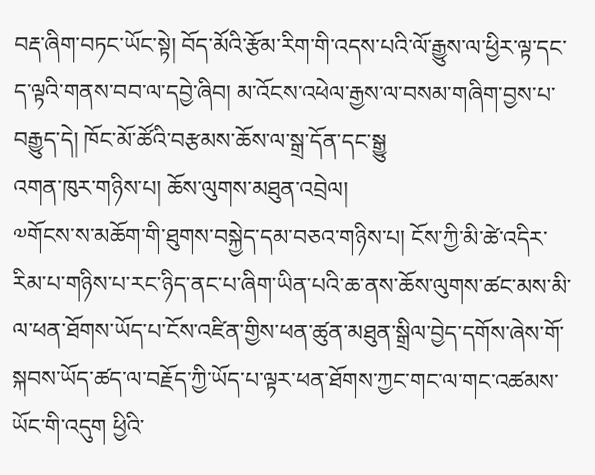བརྡ་ཞིག་བཏང་ཡོང་སྟེ། བོད་མོའི་རྩོམ་རིག་གི་འདས་པའི་ལོ་རྒྱུས་ལ་ཕྱིར་ལྟ་དང་ད་ལྟའི་གནས་བབ་ལ་དབྱེ་ཞིབ། མ་འོངས་འཕེལ་རྒྱས་ལ་བསམ་གཞིག་བྱས་པ་བརྒྱུད་དེ། ཁོང་མོ་ཚོའི་བརྩམས་ཆོས་ལ་སྒྲ་དོན་དང་སྒྱུ
འགན་ཁུར་གཉིས་པ། ཆོས་ལུགས་མཐུན་འབྲེལ།
༧གོངས་ས་མཆོག་གི་ཐུགས་བསྐྱེད་དམ་བཅའ་གཉིས་པ། ངོས་ཀྱི་མི་ཚེ་འདིར་རིམ་པ་གཉིས་པ་རང་ཉིད་ནང་པ་ཞིག་ཡིན་པའི་ཆ་ནས་ཆོས་ལུགས་ཚང་མས་མི་ལ་ཕན་ཐོགས་ཡོད་པ་ངོས་འཛིན་གྱིས་ཕན་ཚུན་མཐུན་སྒྲིལ་བྱེད་དགོས་ཞེས་གོ་སྐབས་ཡོད་ཚད་ལ་བརྗོད་ཀྱི་ཡོད་པ་ལྟར་ཕན་ཐོགས་ཀྱང་གང་ལ་གང་འཚམས་ཡོང་གི་འདུག ཕྱིའི་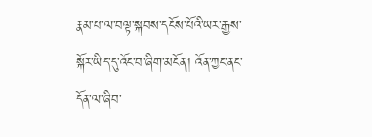རྣམ་པ་ལ་བལྟ་སྐབས་དངོས་པོའི་ཡར་རྒྱས་སྐོར་ཡིད་དུ་འོང་བ་ཞིག་མངོན། འོན་ཀྱང་ནང་དོན་ལ་ཞིབ་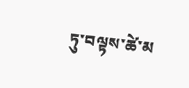ཏུ་བལྟས་ཚེ་མ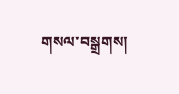གསལ་བསྒྲགས།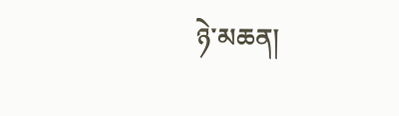ཉེ་མཆན།